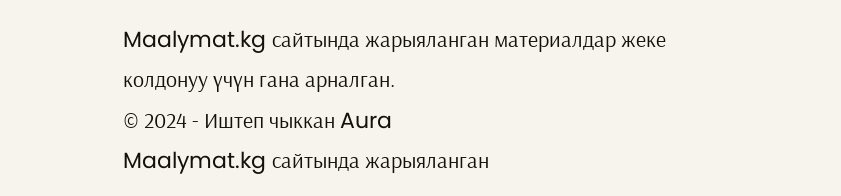Maalymat.kg сайтында жарыяланган материалдар жеке колдонуу үчүн гана арналган.
© 2024 - Иштеп чыккан Aura
Maalymat.kg сайтында жарыяланган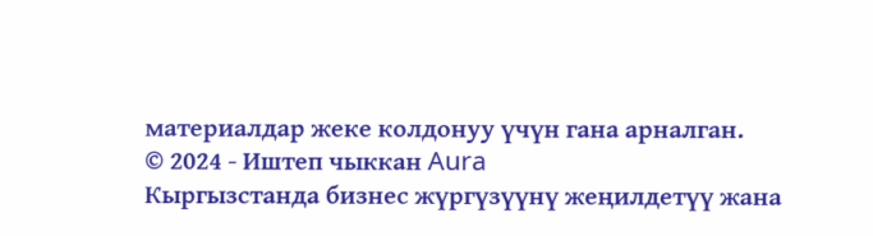материалдар жеке колдонуу үчүн гана арналган.
© 2024 - Иштеп чыккан Aura
Кыргызстанда бизнес жүргүзүүнү жеңилдетүү жана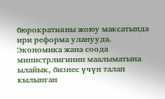бюрократияны жоюу максатында ири реформа уланууда. Экономика жана соода министрлигинин маалыматына ылайык, бизнес үчүн талап кылынган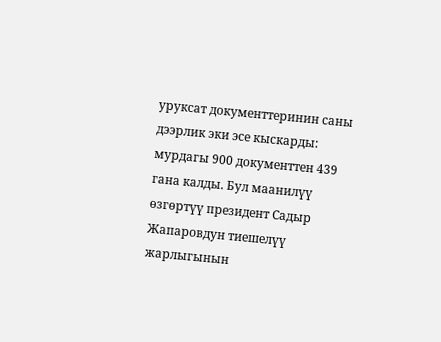уруксат документтеринин саны дээрлик эки эсе кыскарды: мурдагы 900 документтен 439 гана калды. Бул маанилүү өзгөртүү президент Садыр Жапаровдун тиешелүү жарлыгынын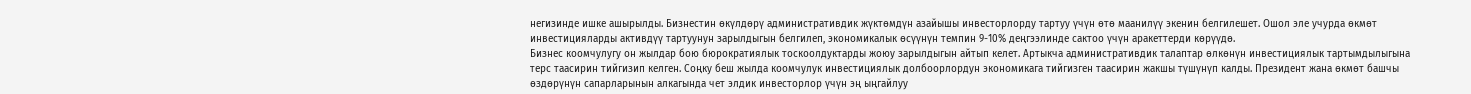негизинде ишке ашырылды. Бизнестин өкүлдөрү административдик жүктөмдүн азайышы инвесторлорду тартуу үчүн өтө маанилүү экенин белгилешет. Ошол эле учурда өкмөт инвестицияларды активдүү тартуунун зарылдыгын белгилеп, экономикалык өсүүнүн темпин 9-10% деңгээлинде сактоо үчүн аракеттерди көрүүдө.
Бизнес коомчулугу он жылдар бою бюрократиялык тоскоолдуктарды жоюу зарылдыгын айтып келет. Артыкча административдик талаптар өлкөнүн инвестициялык тартымдылыгына терс таасирин тийгизип келген. Соңку беш жылда коомчулук инвестициялык долбоорлордун экономикага тийгизген таасирин жакшы түшүнүп калды. Президент жана өкмөт башчы өздөрүнүн сапарларынын алкагында чет элдик инвесторлор үчүн эң ыңгайлуу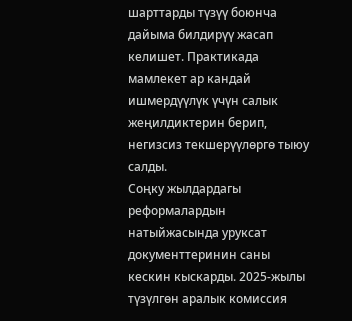шарттарды түзүү боюнча дайыма билдирүү жасап келишет. Практикада мамлекет ар кандай ишмердүүлүк үчүн салык жеңилдиктерин берип, негизсиз текшерүүлөргө тыюу салды.
Соңку жылдардагы реформалардын натыйжасында уруксат документтеринин саны кескин кыскарды. 2025-жылы түзүлгөн аралык комиссия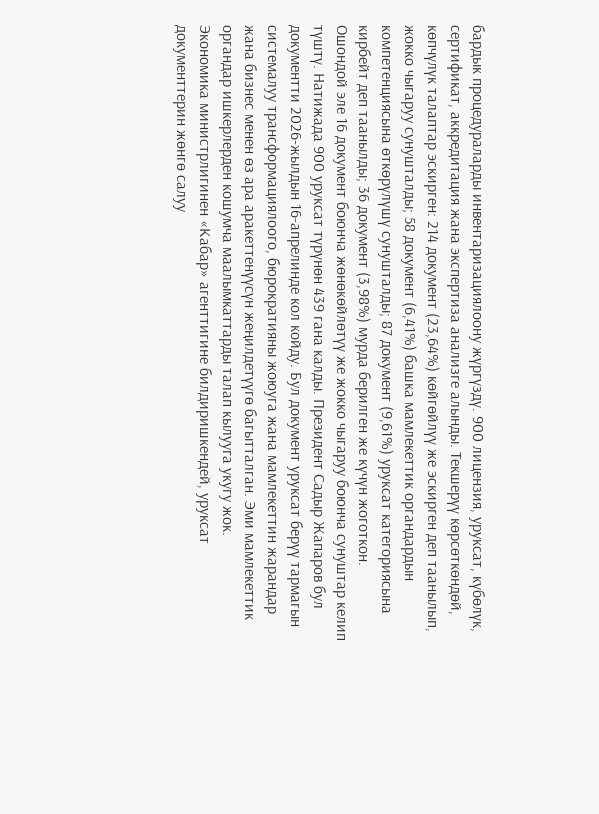бардык процедураларды инвентаризациялоону жүргүздү. 900 лицензия, уруксат, күбөлүк, сертификат, аккредитация жана экспертиза анализге алынды. Текшерүү көрсөткөндөй, көпчүлүк талаптар эскирген: 214 документ (23,64%) көйгөйлүү же эскирген деп таанылып, жокко чыгаруу сунушталды; 58 документ (6,41%) башка мамлекеттик органдардын компетенциясына өткөрүлүшү сунушталды; 87 документ (9,61%) уруксат категориясына кирбейт деп таанылды; 36 документ (3,98%) мурда берилген же күчүн жоготкон.
Ошондой эле 16 документ боюнча жөнөкөйлөтүү же жокко чыгаруу боюнча сунуштар келип түштү. Натижада 900 уруксат түрүнөн 439 гана калды. Президент Садыр Жапаров бул документти 2026-жылдын 16-апрелинде кол койду. Бул документ уруксат берүү тармагын системалуу трансформациялоого, бюрократияны жоюуга жана мамлекеттин жарандар жана бизнес менен өз ара аракеттенүүсүн жеңилдетүүгө багытталган. Эми мамлекеттик органдар ишкерлерден кошумча маалымкаттарды талап кылууга укугу жок.
Экономика министрлигинен «Кабар» агенттигине билдиришкендей, уруксат документтерин жөнгө салуу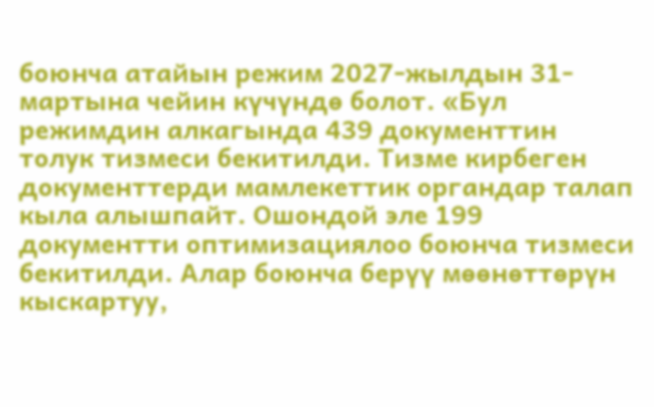боюнча атайын режим 2027-жылдын 31-мартына чейин күчүндө болот. «Бул режимдин алкагында 439 документтин толук тизмеси бекитилди. Тизме кирбеген документтерди мамлекеттик органдар талап кыла алышпайт. Ошондой эле 199 документти оптимизациялоо боюнча тизмеси бекитилди. Алар боюнча берүү мөөнөттөрүн кыскартуу,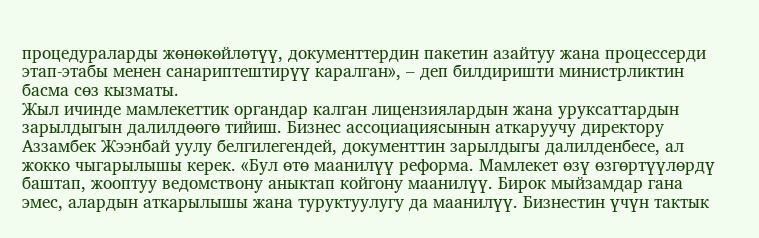процедураларды жөнөкөйлөтүү, документтердин пакетин азайтуу жана процессерди этап-этабы менен санариптештирүү каралган», – деп билдиришти министрликтин басма сөз кызматы.
Жыл ичинде мамлекеттик органдар калган лицензиялардын жана уруксаттардын зарылдыгын далилдөөгө тийиш. Бизнес ассоциациясынын аткаруучу директору Аззамбек Жээнбай уулу белгилегендей, документтин зарылдыгы далилденбесе, ал жокко чыгарылышы керек. «Бул өтө маанилүү реформа. Мамлекет өзү өзгөртүүлөрдү баштап, жооптуу ведомствону аныктап койгону маанилүү. Бирок мыйзамдар гана эмес, алардын аткарылышы жана туруктуулугу да маанилүү. Бизнестин үчүн тактык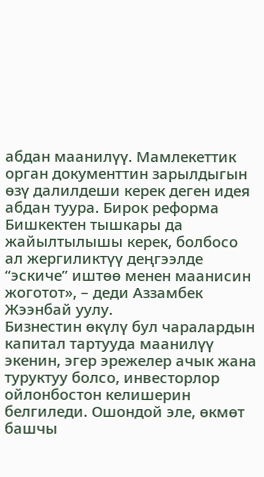абдан маанилүү. Мамлекеттик орган документтин зарылдыгын өзү далилдеши керек деген идея абдан туура. Бирок реформа Бишкектен тышкары да жайылтылышы керек, болбосо ал жергиликтүү деңгээлде “эскиче” иштөө менен маанисин жоготот», – деди Аззамбек Жээнбай уулу.
Бизнестин өкүлү бул чаралардын капитал тартууда маанилүү экенин, эгер эрежелер ачык жана туруктуу болсо, инвесторлор ойлонбостон келишерин белгиледи. Ошондой эле, өкмөт башчы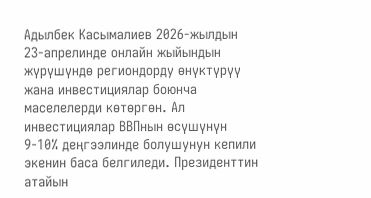Адылбек Касымалиев 2026-жылдын 23-апрелинде онлайн жыйындын жүрүшүндө региондорду өнүктүрүү жана инвестициялар боюнча маселелерди көтөргөн. Ал инвестициялар ВВПнын өсүшүнүн 9-10% деңгээлинде болушунун кепили экенин баса белгиледи. Президенттин атайын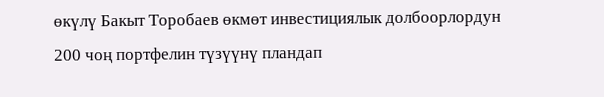өкүлү Бакыт Торобаев өкмөт инвестициялык долбоорлордун 200 чоң портфелин түзүүнү пландап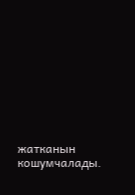жатканын кошумчалады.